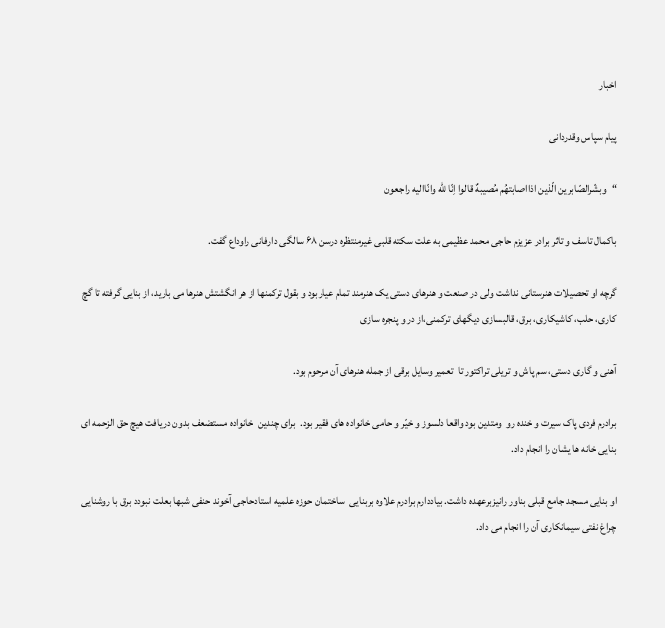اخبار

پیام سپاس وقدردانی

“وبشّرالصّابرین الّذین اذااصابتهُم مُصیبهٌ قالوا اِنّا للّه وانّاالیه راجعون

باکمال تاسف و تاثر برادر عزیزم حاجی محمد عظیمی به علت سکته قلبی غیرمنتظره درسن ۶۸ سالگی دارفانی راوداع گفت.

گرچه او تحصیلات هنرستانی نداشت ولی در صنعت و هنرهای دستی یک هنرمند تمام عیاربود و بقول ترکمنها از هر انگشتش هنرها می بارید، از بنایی گرفته تا گچ کاری، حلب، کاشیکاری، برق، قالبسازی دیگهای ترکمنی،از در و پنجره سازی

آهنی و گاری دستی، سم پاش و تریلی تراکتور تا  تعمیر وسایل برقی از جمله هنرهای آن مرحوم بود.

برادرم فردی پاک سیرت و خنده رو  ومتدین بود واقعا دلسوز و خیّر و حامی خانواده های فقیر بود.  برای چندین  خانواده مستضعف بدون دریافت هیچ حق الزحمه ای بنایی خانه ها یشان را انجام داد.

او بنایی مسجد جامع قبلی بناور رانیزبرعهده داشت. بیاددارم برادرم علاوه بربنایی  ساختمان حوزه علمیه استادحاجی آخوند حنفی شبها بعلت نبودد برق با روشنایی چراغ نفتی سیمانکاری آن را انجام می داد.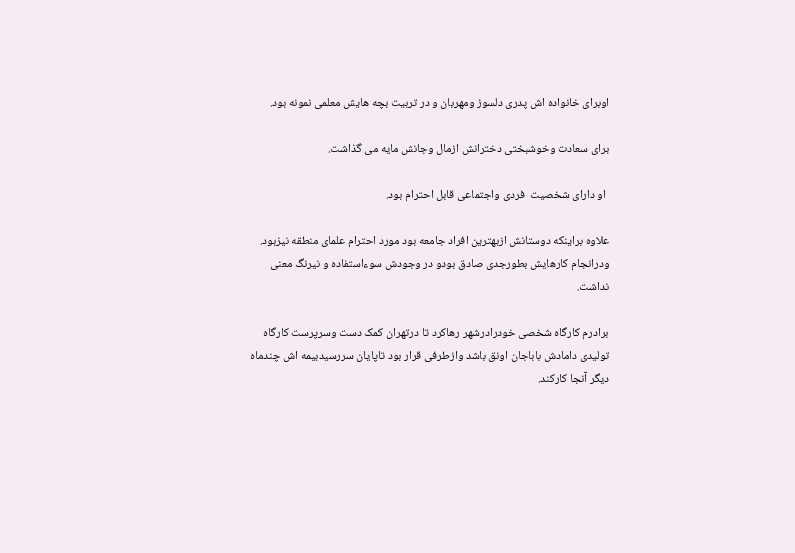اوبرای خانواده اش پدری دلسوز ومهربان و در تربیت بچه هایش معلمی نمونه بود.

برای سعادت وخوشبختی دخترانش ازمال وجانش مایه می گذاشت.

 او دارای شخصیت  فردی واجتماعی قابل احترام بود.

علاوه براینکه دوستانش ازبهترین افراد جامعه بود مورد احترام علمای منطقه نیزبود. ودرانجام کارهایش بطورجدی صادق بودو در وجودش سوءاستفاده و نیرنگ معنی نداشت.

برادرم کارگاه شخصی خودرادرشهر رهاکرد تا درتهران کمک دست وسرپرست کارگاه تولیدی دامادش باباجان اونق باشد وازطرفی قرار بود تاپایان سررسیدبیمه اش چندماه دیگر آنجا کارکند.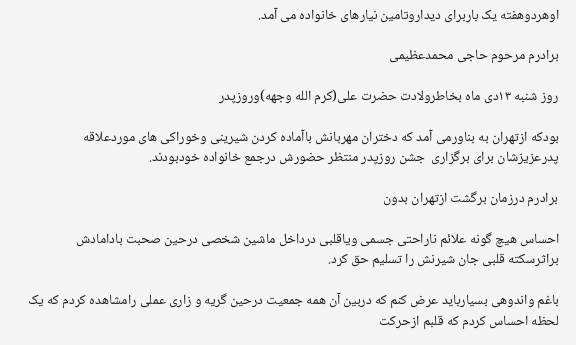اوهردوهفته یک باربرای دیداروتامین نیارهای خانواده می آمد.

برادرم مرحوم حاجی محمدعظیمی

روز شنبه ۱۳دی ماه بخاطرولادت حضرت علی(کرم الله وجهه)وروزپدر

بودکه ازتهران به بناورمی آمد که دختران مهربانش باآماده کردن شیرینی وخوراکی های موردعلاقه پدرعزیزشان برای برگزاری  جشن روزپدر منتظر حضورش درجمع خانواده خودبودند.

برادرم درزمان برگشت ازتهران بدون

احساس هیچ گونه علائم ناراحتی جسمی ویاقلبی درداخل ماشین شخصی درحین صحبت بادامادش براثرسکته قلبی جان شیرنش را تسلیم حق کرد.

باغم واندوهی بسیارباید عرض کنم که دربین آن همه جمعیت درحین گریه و زاری عملی رامشاهده کردم که یک لحظه احساس کردم که قلبم ازحرکت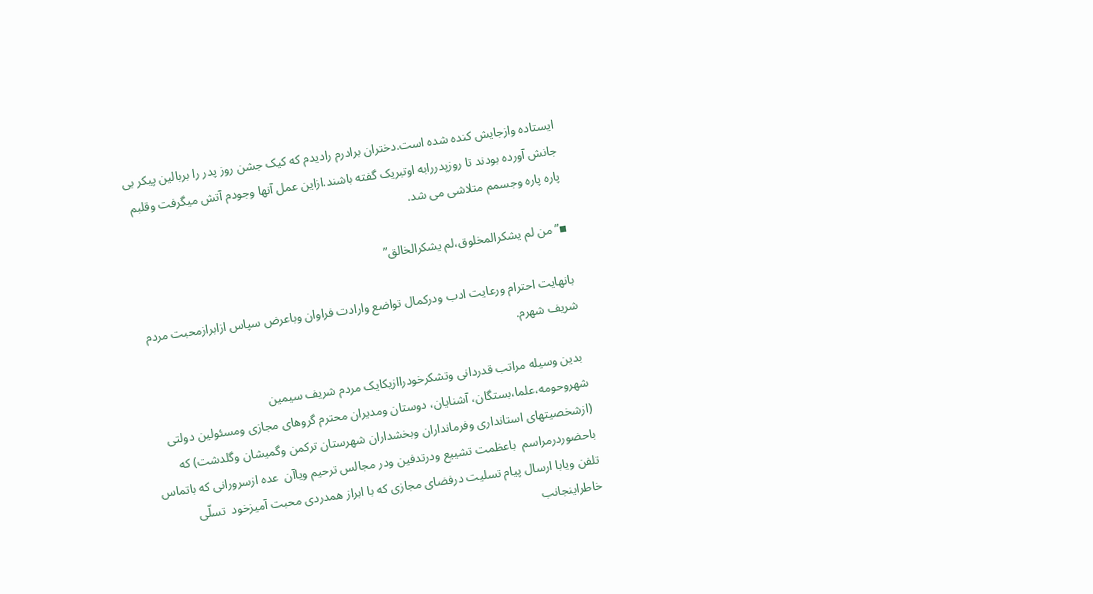ایستاده وازجایش کنده شده است.دختران برادرم رادیدم که کیک جشن روز پدر را بربالین پیکر بی جانش آورده بودند تا روزپدررابه اوتبریک گفته باشند.ازاین عمل آنها وجودم آتش میگرفت وقلبم پاره پاره وجسمم متلاشی می شد.

▪”من لم یشکرالمخلوق،لم یشکرالخالق”

بانهایت احترام ورعایت ادب ودرکمال تواضع وارادت فراوان وباعرض سپاس ازابرازمحبت مردم شریف شهرم.

 بدین وسیله مراتب قدردانی وتشکرخودراازیکایک مردم شریف سیمین شهروحومه،علما،بستگان، آشنایان، دوستان ومدیران محترم گروهای مجازی ومسئولین دولتی (ازشخصیتهای استانداری وفرمانداران وبخشداران شهرستان ترکمن وگمیشان وگلدشت) که باحضوردرمراسم  باعظمت تشییع ودرتدفین ودر مجالس ترحیم ویاآن  عده ازسرورانی که باتماس تلفن ویابا ارسال پیام تسلیت درفضای مجازی که با ابراز همدردی محبت آمیزخود  تسلّی خاطراینجانب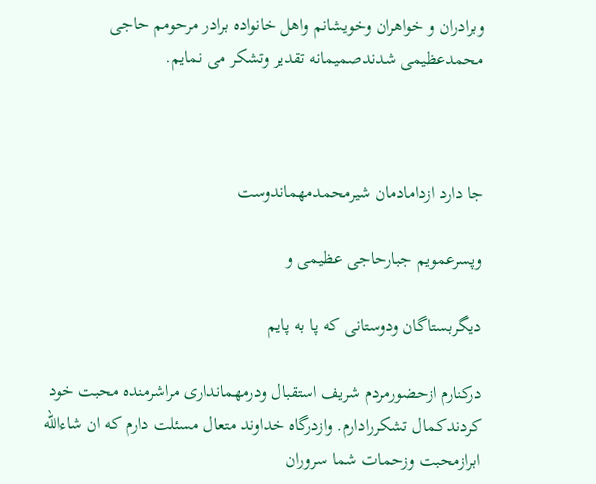وبرادران و خواهران وخویشانم واهل خانواده برادر مرحومم حاجی محمدعظیمی شدندصمیمانه تقدیر وتشکر می نمایم.



جا دارد ازدامادمان شیرمحمدمهماندوست

وپسرعمویم جبارحاجی عظیمی و

دیگربستاگان ودوستانی که پا به پایم

درکنارم ازحضورمردم شریف استقبال ودرمهمانداری مراشرمنده محبت خود کردندکمال تشکررادارم. وازدرگاه خداوند متعال مسئلت دارم که ان شاءالله ابرازمحبت وزحمات شما سروران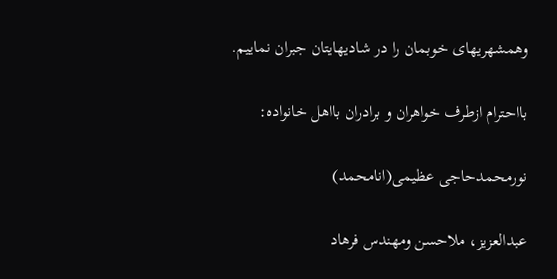وهمشهریهای خوبمان را در شادیهایتان جبران نماییم.

بااحترام ازطرف خواهران و برادران بااهل خانواده:

نورمحمدحاجی عظیمی(انامحمد)

عبدالعزیز، ملاحسن ومهندس فرهاد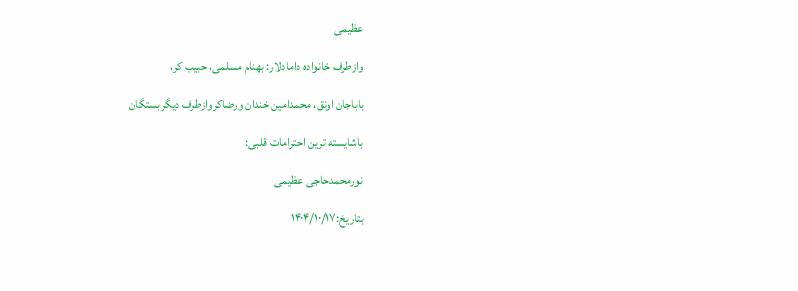عظیمی

وازطرف خانواده دامادلار: بهنام مسلمی، حبیب کر،

باباجان اونق، محمدامین خندان ورضاکروازطرف دیگربستگان

باشایسته ترین احترامات قلبی:

نورمحمدحاجی عظیمی

بتاریخ:۱۴۰۴/۱۰/۱۷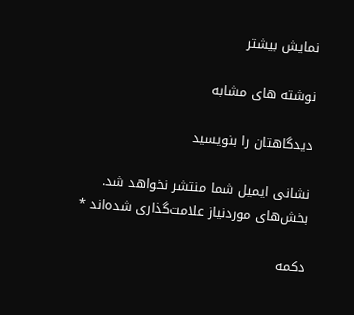نمایش بیشتر

نوشته های مشابه

دیدگاهتان را بنویسید

نشانی ایمیل شما منتشر نخواهد شد. بخش‌های موردنیاز علامت‌گذاری شده‌اند *

دکمه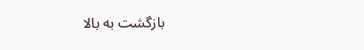بازگشت به بالا